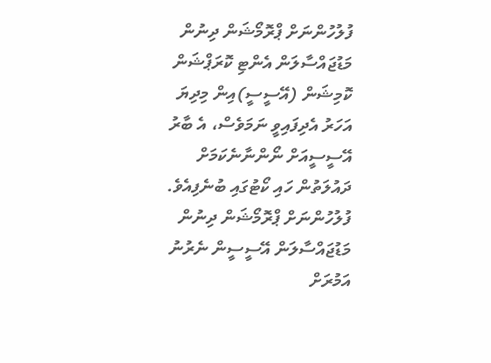ފުލުހުންނަށް ޕްރޮމޯޝަން ދިނުން މަޑުޖައްސާލަން އެންޓި ކޮރަޕްޝަން ކޮމިޝަން (އޭސީސީ)އިން މިދިޔަ އަހަރު އެދިފައިވީ ނަމަވެސް، އެ ބާރު އޭސީސީއަށް ނޯންނާނެކަމަށް ދައުލަތުން ހައި ކޯޓުގައި ބުނެފިއެވެ.
ފުލުހުންނަށް ޕްރޮމޯޝަން ދިނުން މަޑުޖައްސާލަން އޭސީސީން ނެރުނު އަމުރަށް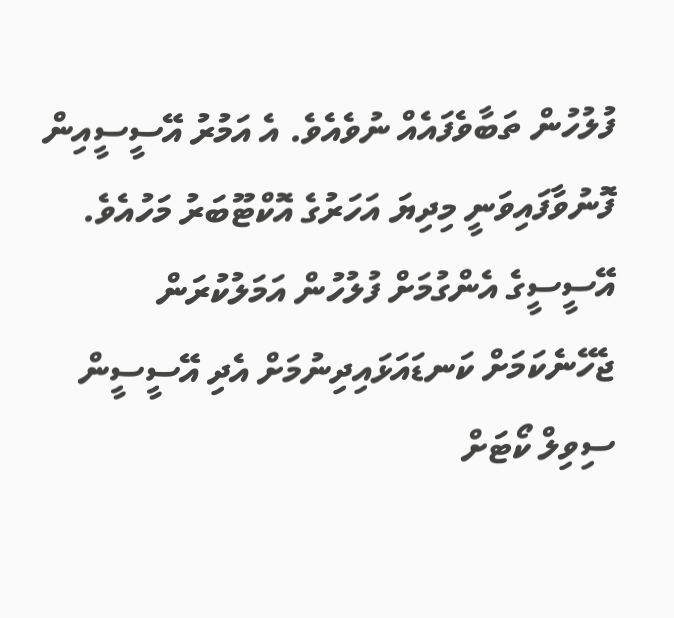ފުލުހުން ތަބާވެފައެއް ނުވެއެވެ. އެ އަމުރު އޭސީސީއިން ފޮނުވާފައިވަނީ މިދިޔަ އަހަރުގެ އޮކްޓޫބަރު މަހުއެވެ.
އޭސީސީގެ އެންގުމަށް ފުލުހުން އަމަލުކުރަން ޖެހޭނެކަމަށް ކަނޑައަޅައިދިނުމަށް އެދި އޭސީސީން ސިވިލް ކޯޓަށް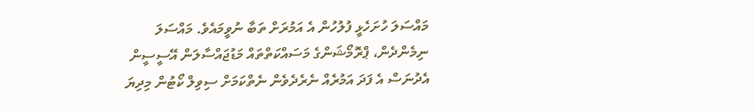މައްސަލަ ހުށަހެޅީ ފުލުހުން އެ އަމުރަށް ތަބާ ނުވީމައެވެ. މައްސަލަ ނިމެންދެން، ޕްރޮމޯޝަންގެ މަސައްކަތްތައް މަޑުޖައްސާލަން އޭސީސީން އެދުނަސް އެ ފަދަ އަމުރެއް ނެރެދެވެން ނެތްކަމަށް ސިވިލް ކޯޓުން މިދިޔަ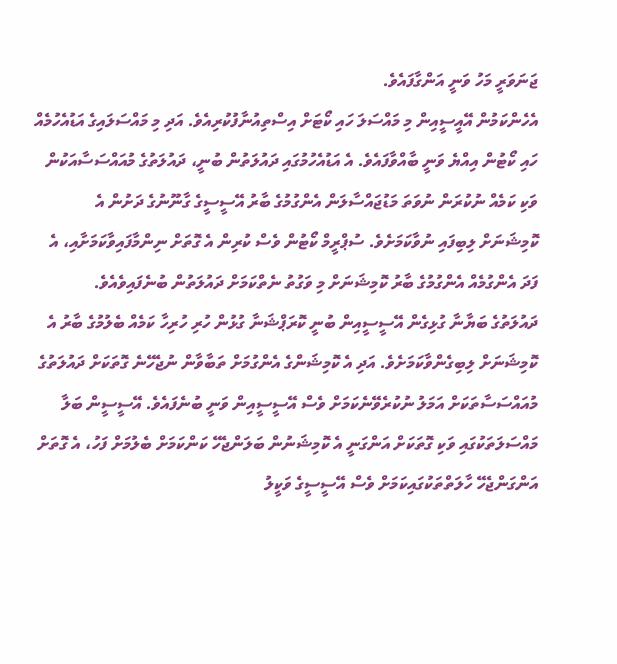ޖަނަވަރީ މަހު ވަނީ އަންގާފައެވެ.
އެހެންކަމުން އޭއީސީއިން މި މައްސަލަ ހައި ކޯޓަށް އިސްތިއުނާފުކުރިއެވެ. އަދި މި މައްސަލައިގެ އަޑުއެހުމެއް ހައި ކޯޓުން އިއްޔެ ވަނީ ބާއްވާފައެވެ. އެ އަޑުއެހުމުގައި ދައުލަތުން ބުނީ، ދައުލަތުގެ މުއައްސަސާއަކުން ވަކި ކަމެއް ނުކުރަން ނުވަތަ މަޑުޖައްސާލަން އެންގުމުގެ ބާރު އޭސީސީގެ ގާނޫނުގެ ދަށުން އެ ކޮމިޝަނަށް ލިބިފައި ނުވާކަމަށެވެ. ސުޕްރީމް ކޯޓުން ވެސް ކުރިން އެ ގޮތަށް ނިންމާފައިވާކަމަށާއި، އެ ފަދަ އެންގުމެއް އެންގުމުގެ ބާރު ކޮމިޝަނަށް މި ވަގުތު ނެތްކަމަށް ދައުލަތުން ބުނެފައިވެއެވެ.
ދައުލަތުގެ ބަޔާނާ ގުޅިގެން އޭސީސީއިން ބުނީ ކޮރަޕްޝަނާ ގުޅުން ހުރި ހުރިހާ ކަމެއް ބެލުމުގެ ބާރު އެ ކޮމިޝަނަށް ލިބިގެންވާކަމަށެވެ. އަދި އެ ކޮމިޝަންގެ އެންގުމަށް ތަބާވާން ނުޖެހޭނެ ގޮތަކަށް ދައުލަތުގެ މުއައްސަސާތަކަށް އަމަލު ނުކުރެވޭނެކަމަށް ވެސް އޭސީސީއިން ވަނީ ބުނެފައެވެ. އޭސީސީން ބަލާ މައްސަލަތަކުގައި ވަކި ގޮތަކަށް އަންގަނީ އެ ކޮމިޝަނުން ބަލަންޖެހޭ ކަންކަމަށް ބެލުމަށް ފަހު، އެ ގޮތަށް އަންގަންޖެހޭ ހާލަތްތަކުގައިކަމަށް ވެސް އޭސީސީގެ ވަކީލު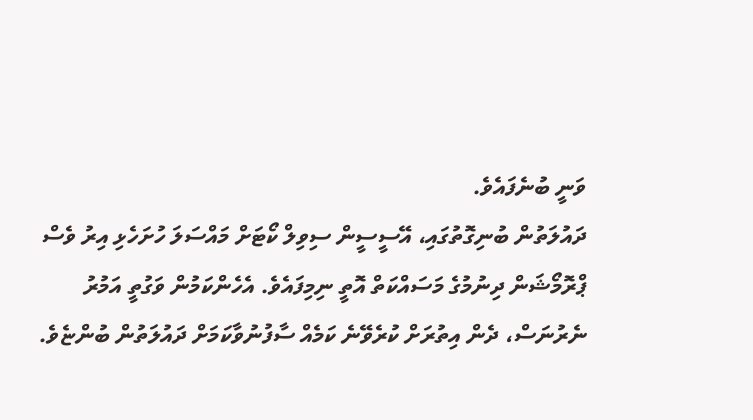ވަނީ ބުނެފައެވެ.
ދައުލަތުން ބުނިގޮތުގައި، އޭސީސީން ސިވިލް ކޯޓަށް މައްސަލަ ހުށަހެޅި އިރު ވެސް ޕްރޮމޯޝަން ދިނުމުގެ މަސައްކަތް އޮތީ ނިމިފައެވެ. އެހެންކަމުން ވަގުތީ އަމުރު ނެރުނަސް، ދެން އިތުރަށް ކުރެވޭނެ ކަމެއް ސާފުނުވާކަމަށް ދައުލަތުން ބުންޏެވެ.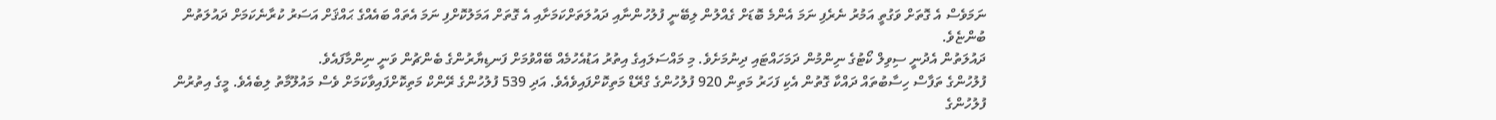ނަމަވެސް އެ ގޮތަށް ވަގުތީ އަމުރު ނެރެފި ނަމަ އެންމެ ބޮޑަށް ގެއްލުން ލިބޭނީ ފުލުހުންނާއި ދައުލަތަށްކަމަށާއި އެ ގޮތަށް އަމަލުކޮށްފި ނަމަ އެތައް ބައެއްގެ ޙައްޤަށް އަސަރު ކުރާނެކަމަށް ދައުލަތުން ބުންޏެވެ.
ދައުލަތުން އެދުނީ ސިވިލް ކޯޓުގެ ނިންމުން ދަމަހައްޓައި ދިނުމަށެވެ. މި މައްސަލައިގެ އިތުރު އަޑުއެހުމެއް ބޭއްވުމަށް ފަނޑިޔާރުންގެ ބެންޗުން ވަނީ ނިންމާފައެވެ.
ފުލުހުންގެ ތަފާސް ހިސާބުތައް ދައްކާ ގޮތުން އެކި ފަހަރު މަތިން 920 ފުލުހުންގެ ގްރޭޑް މަތިކޮށްފައިވެއެވެ. އަދި 539 ފުލުހުންގެ ރޭންކް މަތިކޮށްފައިވާކަމަށް ވެސް މައުލޫމާތު ލިބެއެވެ. މީގެ އިތުރުން ފުލުހުންގެ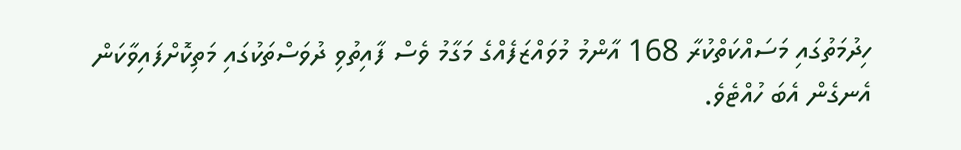ހިދުމަތުގައި މަސައްކަތްކުރާ 168 އާންމު މުވައްޒަފެއްގެ މަގާމު ވެސް ފާއިތުވި ދުވަސްތަކުގައި މަތިކޮށްފައިވާކަން އެނގެން އެބަ ހުއްޓެވެ.